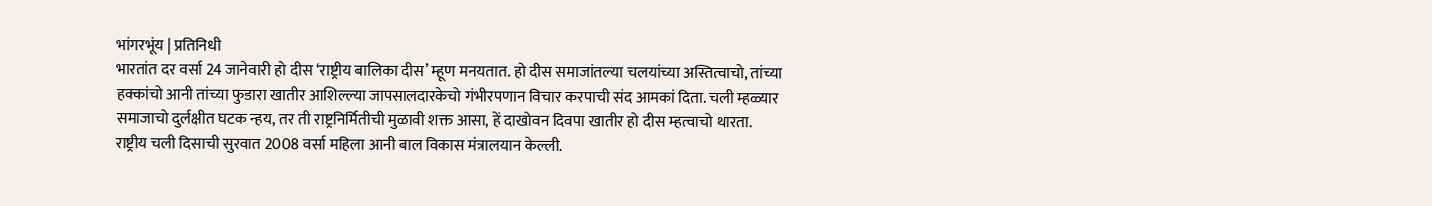भांगरभूंय | प्रतिनिधी
भारतांत दर वर्सा 24 जानेवारी हो दीस ‘राष्ट्रीय बालिका दीस’ म्हूण मनयतात. हो दीस समाजांतल्या चलयांच्या अस्तित्वाचो, तांच्या हक्कांचो आनी तांच्या फुडारा खातीर आशिल्ल्या जापसालदारकेचो गंभीरपणान विचार करपाची संद आमकां दिता. चली म्हळ्यार समाजाचो दुर्लक्षीत घटक न्हय, तर ती राष्ट्रनिर्मितीची मुळावी शक्त आसा, हें दाखोवन दिवपा खातीर हो दीस म्हत्वाचो थारता.
राष्ट्रीय चली दिसाची सुरवात 2008 वर्सा महिला आनी बाल विकास मंत्रालयान केल्ली.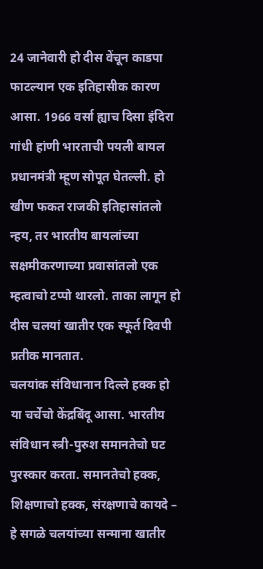24 जानेवारी हो दीस वेंचून काडपा फाटल्यान एक इतिहासीक कारण आसा. 1966 वर्सा ह्याच दिसा इंदिरा गांधी हांणी भारताची पयली बायल प्रधानमंत्री म्हूण सोपूत घेतल्ली. हो खीण फकत राजकी इतिहासांतलो न्हय, तर भारतीय बायलांच्या सक्षमीकरणाच्या प्रवासांतलो एक म्हत्वाचो टप्पो थारलो. ताका लागून हो दीस चलयां खातीर एक स्फूर्त दिवपी प्रतीक मानतात.
चलयांक संविधानान दिल्ले हक्क हो या चर्चेचो केंद्रबिंदू आसा. भारतीय संविधान स्त्री-पुरुश समानतेचो घट पुरस्कार करता. समानतेचो हक्क, शिक्षणाचो हक्क, संरक्षणाचे कायदे – हे सगळे चलयांच्या सन्माना खातीर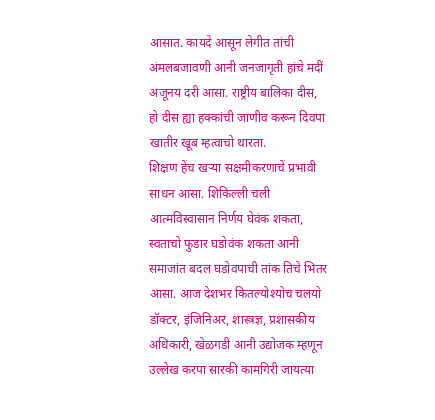आसात. कायदे आसून लेगीत तांची अंमलबजावणी आनी जनजागृती हांचे मदीं अजूनय दरी आसा. राष्ट्रीय बालिका दीस, हो दीस ह्या हक्कांची जाणीव करून दिवपा खातीर खूब म्हत्वाचो थारता.
शिक्षण हेंच खऱ्या सक्षमीकरणाचें प्रभावी साधन आसा. शिकिल्ली चली आत्मविस्वासान निर्णय घेवंक शकता, स्वताचो फुडार घडोवंक शकता आनी समाजांत बदल घडोवपाची तांक तिचे भितर आसा. आज देशभर कितल्योश्योच चलयो डॉक्टर, इंजिनिअर, शास्त्रज्ञ, प्रशासकीय अधिकारी, खेळगडी आनी उद्योजक म्हणून उल्लेख करपा सारकी कामगिरी जायत्या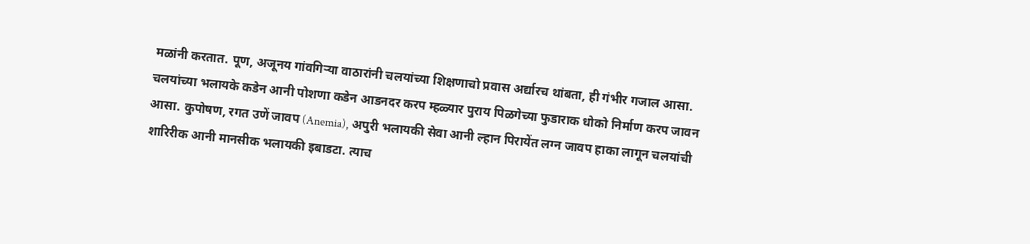मळांनी करतात. पूण, अजूनय गांवगिऱ्या वाठारांनी चलयांच्या शिक्षणाचो प्रवास अर्द्यारच थांबता, ही गंभीर गजाल आसा.
चलयांच्या भलायके कडेन आनी पोशणा कडेन आडनदर करप म्हळ्यार पुराय पिळगेच्या फुडाराक धोको निर्माण करप जावन आसा. कुपोषण, रगत उणें जावप (Anemia), अपुरी भलायकी सेवा आनी ल्हान पिरायेंत लग्न जावप हाका लागून चलयांची शारिरीक आनी मानसीक भलायकी इबाडटा. त्याच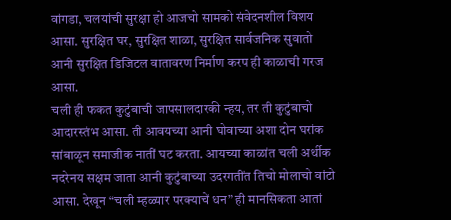वांगडा, चलयांची सुरक्षा हो आजचो सामको संवेदनशील विशय आसा. सुरक्षित घर, सुरक्षित शाळा, सुरक्षित सार्वजनिक सुवातो आनी सुरक्षित डिजिटल वातावरण निर्माण करप ही काळाची गरज आसा.
चली ही फकत कुटुंबाची जापसालदारकी न्हय, तर ती कुटुंबाचो आदारस्तंभ आसा. ती आवयच्या आनी घोवाच्या अशा दोन घरांक सांबाळून समाजीक नातीं घट करता. आयच्या काळांत चली अर्थीक नदरेनय सक्षम जाता आनी कुटुंबाच्या उदरगतींत तिचो मोलाचो वांटो आसा. देखून “चली म्हळ्यार परक्याचें धन” ही मानसिकता आतां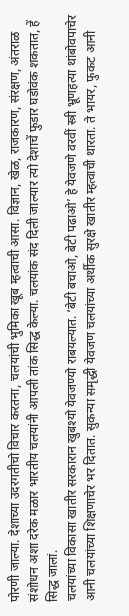पोरणी जाल्या. देशाच्या उदरगतीचो विचार करतना, चलयांची भुमिका खूब म्हत्वाची आसा. विज्ञान, खेळ, राजकारण, संरक्षण, अंतराळ संशोधन अशा दरेक मळार भारतीय चलयांनी आपली तांक सिद्ध केल्या. चलयांक संद दिली जाल्यार त्यो देशाचें फुडार घडोवंक शकतात, हें सिद्ध जालां.
चलयांच्या विकासा खातीर सरकारान खुबश्यो येवजण्यो राबयल्यात. ‘बेटी बचाओ, बेटी पढाओ’ हे येवजणे वरवीं स्त्री भ्रूणहत्या थांबोवपाचेर आनी चलयांच्या शिक्षणाचेर भर दितात. सुकन्या समृद्धी येवजण चलयांच्या अर्थीक सुरक्षे खातीर म्हत्वाची थारता. ते भायर, फुकट आनी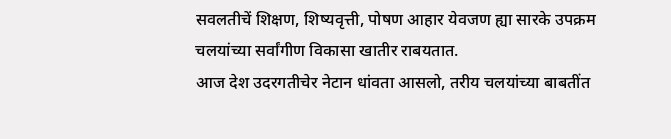सवलतीचें शिक्षण, शिष्यवृत्ती, पोषण आहार येवजण ह्या सारके उपक्रम चलयांच्या सर्वांगीण विकासा खातीर राबयतात.
आज देश उदरगतीचेर नेटान धांवता आसलो, तरीय चलयांच्या बाबतींत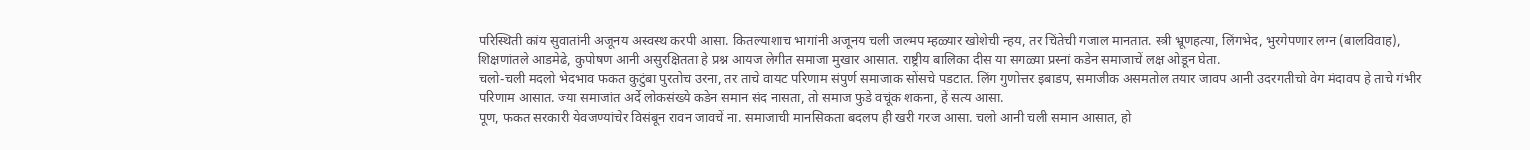परिस्थिती कांय सुवातांनी अजूनय अस्वस्थ करपी आसा. कितल्याशाच भागांनी अजूनय चली जल्मप म्हळ्यार खोशेची न्हय, तर चिंतेची गजाल मानतात. स्त्री भ्रूणहत्या, लिंगभेद, भुरगेपणार लग्न (बालविवाह), शिक्षणांतले आडमेढे, कुपोषण आनी असुरक्षितता हे प्रश्न आयज लेगीत समाजा मुखार आसात. राष्ट्रीय बालिका दीस या सगळ्या प्रस्नां कडेन समाजाचें लक्ष ओडून घेता.
चलो-चली मदलो भेदभाव फकत कुटुंबा पुरतोच उरना, तर ताचे वायट परिणाम संपुर्ण समाजाक सोंसचे पडटात. लिंग गुणोत्तर इबाडप, समाजीक असमतोल तयार जावप आनी उदरगतीचो वेग मंदावप हे ताचे गंभीर परिणाम आसात. ज्या समाजांत अर्दे लोकसंख्ये कडेन समान संद नासता, तो समाज फुडे वचूंक शकना, हें सत्य आसा.
पूण, फकत सरकारी येवजण्यांचेर विसंबून रावन जावचें ना. समाजाची मानसिकता बदलप ही खरी गरज आसा. चलो आनी चली समान आसात, हो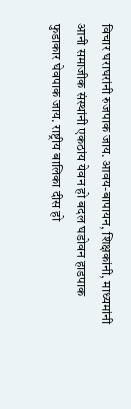विचार घराघरांनी रुजपाक जाय. आवय-बापायन, शिक्षकांनी, माध्यमांनी आनी समाजीक संस्थांनी एकठांय येवन हो बदल घडोवन हाडपाक फुडाकार घेवपाक जाय. राष्ट्रीय बालिका दीस हो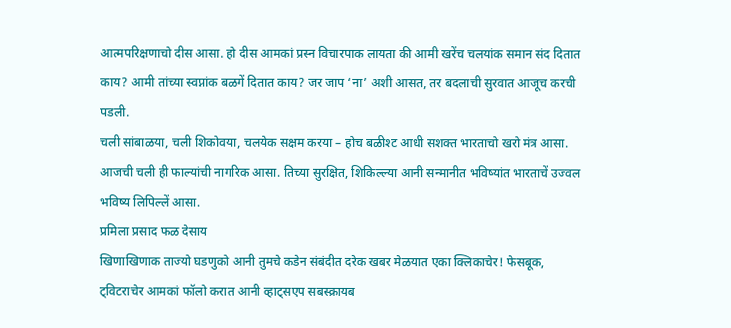आत्मपरिक्षणाचो दीस आसा. हो दीस आमकां प्रस्न विचारपाक लायता की आमी खरेंच चलयांक समान संद दितात काय? आमी तांच्या स्वप्नांक बळगें दितात काय? जर जाप ‘ना’ अशी आसत, तर बदलाची सुरवात आजूच करची पडली.
चली सांबाळया, चली शिकोवया, चलयेक सक्षम करया – होच बळीश्ट आधी सशक्त भारताचो खरो मंत्र आसा. आजची चली ही फाल्यांची नागरिक आसा. तिच्या सुरक्षित, शिकिल्ल्या आनी सन्मानीत भविष्यांत भारताचें उज्वल भविष्य लिपिल्लें आसा.
प्रमिला प्रसाद फळ देसाय
खिणाखिणाक ताज्यो घडणुको आनी तुमचे कडेन संबंदीत दरेक खबर मेळयात एका क्लिकाचेर! फेसबूक, ट्विटराचेर आमकां फॉलो करात आनी व्हाट्सएप सबस्क्रायब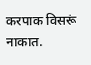करपाक विसरूं नाकात.